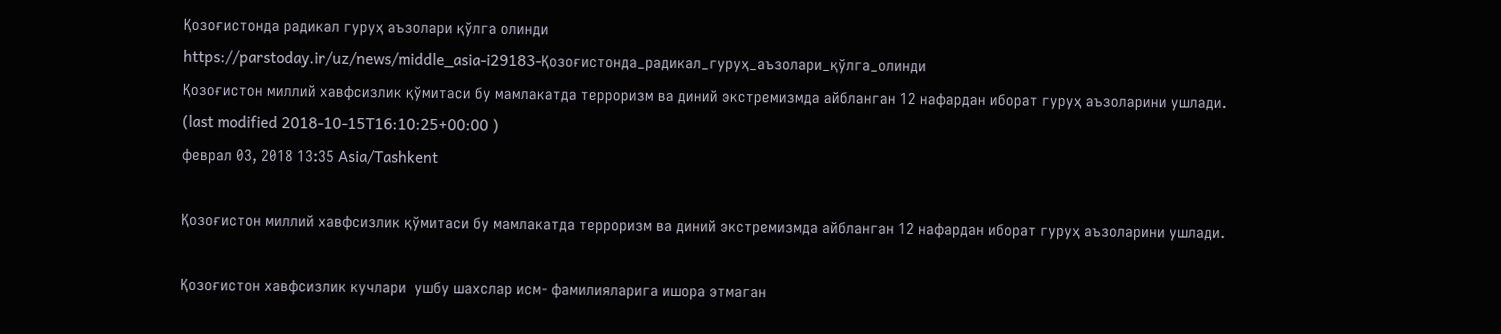Қозоғистонда радикал гуруҳ аъзолари қўлга олинди
https://parstoday.ir/uz/news/middle_asia-i29183-Қозоғистонда_радикал_гуруҳ_аъзолари_қўлга_олинди
Қозоғистон миллий хавфсизлик қўмитаси бу мамлакатда терроризм ва диний экстремизмда айбланган 12 нафардан иборат гуруҳ аъзоларини ушлади.
(last modified 2018-10-15T16:10:25+00:00 )
феврал 03, 2018 13:35 Asia/Tashkent

Қозоғистон миллий хавфсизлик қўмитаси бу мамлакатда терроризм ва диний экстремизмда айбланган 12 нафардан иборат гуруҳ аъзоларини ушлади.

Қозоғистон хавфсизлик кучлари  ушбу шахслар исм- фамилияларига ишора этмаган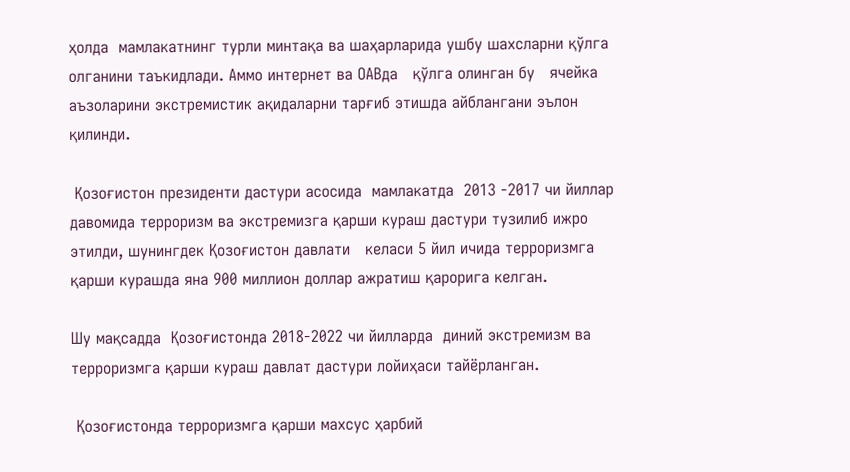ҳолда  мамлакатнинг турли минтақа ва шаҳарларида ушбу шахсларни қўлга олганини таъкидлади. Аммо интернет ва ОАВда   қўлга олинган бу   ячейка аъзоларини экстремистик ақидаларни тарғиб этишда айблангани эълон қилинди.

 Қозоғистон президенти дастури асосида  мамлакатда  2013 -2017 чи йиллар давомида терроризм ва экстремизга қарши кураш дастури тузилиб ижро этилди, шунингдек Қозоғистон давлати   келаси 5 йил ичида терроризмга  қарши курашда яна 900 миллион доллар ажратиш қарорига келган.

Шу мақсадда  Қозоғистонда 2018-2022 чи йилларда  диний экстремизм ва терроризмга қарши кураш давлат дастури лойиҳаси тайёрланган.

 Қозоғистонда терроризмга қарши махсус ҳарбий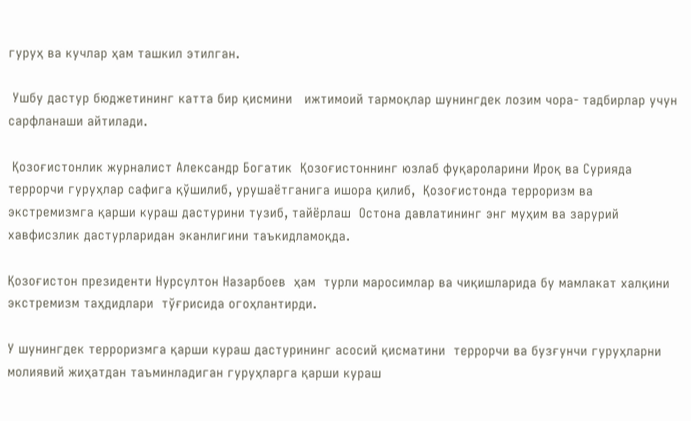гуруҳ ва кучлар ҳам ташкил этилган.

 Ушбу дастур бюджетининг катта бир қисмини   ижтимоий тармоқлар шунингдек лозим чора- тадбирлар учун сарфланаши айтилади.

 Қозоғистонлик журналист Александр Богатик  Қозоғистоннинг юзлаб фуқароларини Ироқ ва Сурияда террорчи гуруҳлар сафига қўшилиб, урушаётганига ишора қилиб,  Қозоғистонда терроризм ва экстремизмга қарши кураш дастурини тузиб, тайёрлаш  Остона давлатининг энг муҳим ва зарурий хавфисзлик дастурларидан эканлигини таъкидламоқда.

Қозоғистон президенти Нурсултон Назарбоев  ҳам  турли маросимлар ва чиқишларида бу мамлакат халқини экстремизм таҳдидлари  тўғрисида огоҳлантирди.

У шунингдек терроризмга қарши кураш дастурининг асосий қисматини  террорчи ва бузғунчи гуруҳларни молиявий жиҳатдан таъминладиган гуруҳларга қарши кураш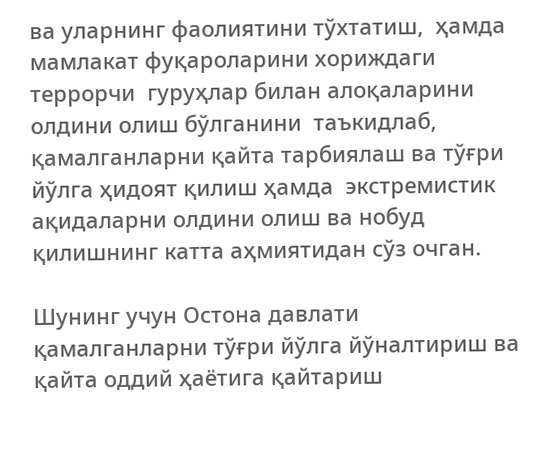ва уларнинг фаолиятини тўхтатиш,  ҳамда мамлакат фуқароларини хориждаги террорчи  гуруҳлар билан алоқаларини олдини олиш бўлганини  таъкидлаб,  қамалганларни қайта тарбиялаш ва тўғри йўлга ҳидоят қилиш ҳамда  экстремистик ақидаларни олдини олиш ва нобуд қилишнинг катта аҳмиятидан сўз очган.

Шунинг учун Остона давлати  қамалганларни тўғри йўлга йўналтириш ва қайта оддий ҳаётига қайтариш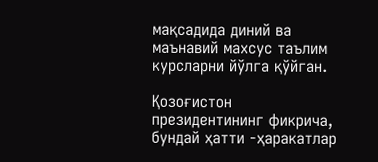мақсадида диний ва маънавий махсус таълим  курсларни йўлга қўйган.

Қозоғистон президентининг фикрича,  бундай ҳатти -ҳаракатлар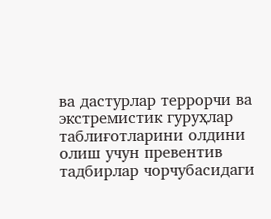ва дастурлар террорчи ва экстремистик гуруҳлар таблиғотларини олдини олиш учун превентив тадбирлар чорчубасидаги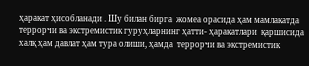ҳаракат ҳисобланади . Шу билан бирга  жомеа орасида ҳам мамлакатда террорчи ва экстремистик гуруҳларнинг ҳатти- ҳаракатлари  қаршисида  халқ ҳам давлат ҳам тура олиши, ҳамда  террорчи ва экстремистик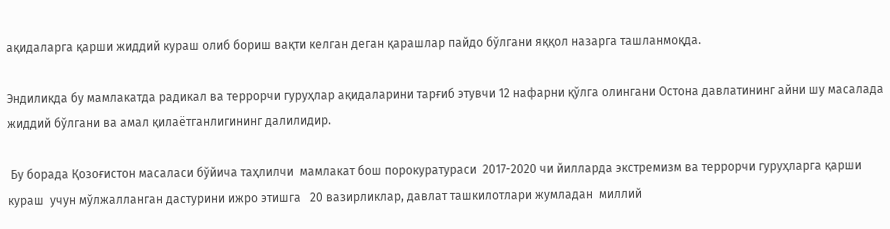ақидаларга қарши жиддий кураш олиб бориш вақти келган деган қарашлар пайдо бўлгани яққол назарга ташланмоқда.

Эндиликда бу мамлакатда радикал ва террорчи гуруҳлар ақидаларини тарғиб этувчи 12 нафарни қўлга олингани Остона давлатининг айни шу масалада жиддий бўлгани ва амал қилаётганлигининг далилидир.

 Бу борада Қозоғистон масаласи бўйича таҳлилчи  мамлакат бош порокуратураси  2017-2020 чи йилларда экстремизм ва террорчи гуруҳларга қарши кураш  учун мўлжалланган дастурини ижро этишга   20 вазирликлар, давлат ташкилотлари жумладан  миллий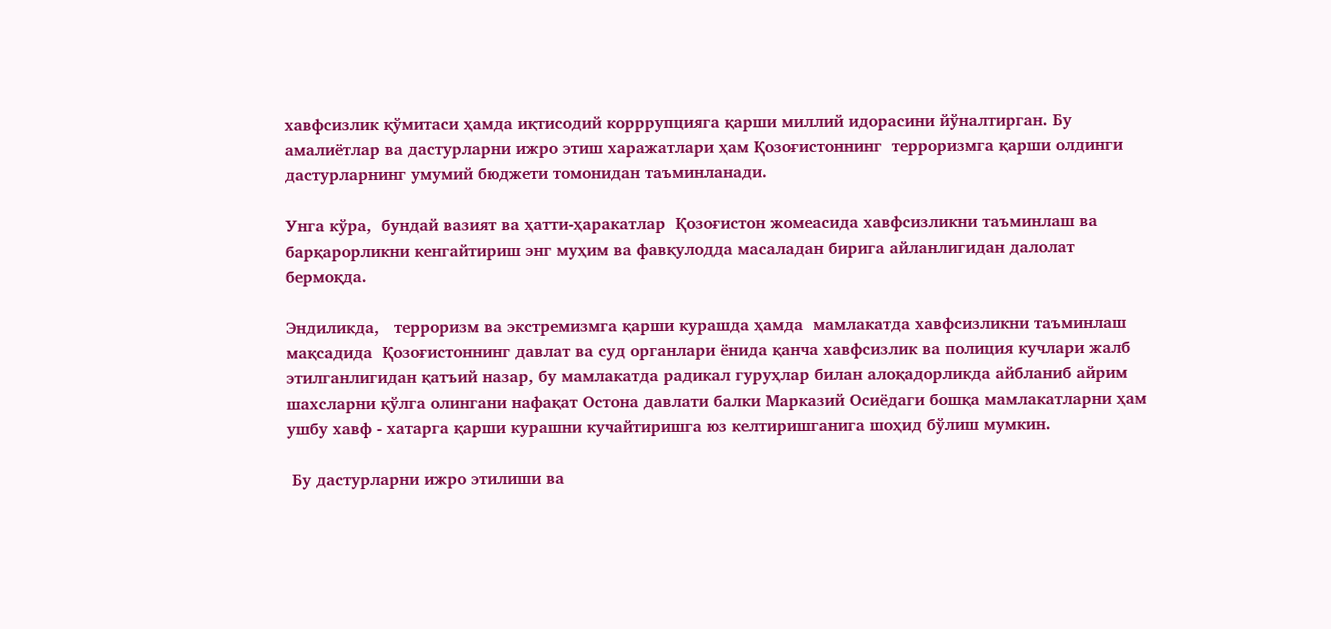хавфсизлик қўмитаси ҳамда иқтисодий корррупцияга қарши миллий идорасини йўналтирган. Бу амалиётлар ва дастурларни ижро этиш харажатлари ҳам Қозоғистоннинг  терроризмга қарши олдинги дастурларнинг умумий бюджети томонидан таъминланади.

Унга кўра,  бундай вазият ва ҳатти-ҳаракатлар  Қозоғистон жомеасида хавфсизликни таъминлаш ва барқарорликни кенгайтириш энг муҳим ва фавқулодда масаладан бирига айланлигидан далолат бермоқда.

Эндиликда,   терроризм ва экстремизмга қарши курашда ҳамда  мамлакатда хавфсизликни таъминлаш мақсадида  Қозоғистоннинг давлат ва суд органлари ёнида қанча хавфсизлик ва полиция кучлари жалб этилганлигидан қатъий назар, бу мамлакатда радикал гуруҳлар билан алоқадорликда айбланиб айрим шахсларни қўлга олингани нафақат Остона давлати балки Марказий Осиёдаги бошқа мамлакатларни ҳам ушбу хавф - хатарга қарши курашни кучайтиришга юз келтиришганига шоҳид бўлиш мумкин.

 Бу дастурларни ижро этилиши ва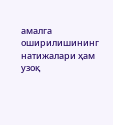амалга оширилишининг натижалари ҳам узоқ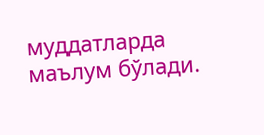муддатларда маълум бўлади.